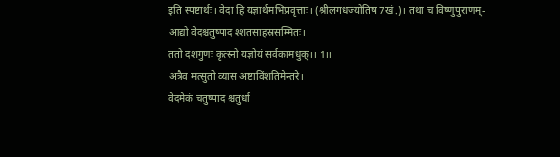इति स्पष्टार्थः। वेदा हि यज्ञार्थमभिप्रवृत्ताः। (श्रीलगधज्योतिष 7खं.)। तथा च विष्णुपुराणम्-
आद्यो वेदश्चतुष्पाद श्शतसाहस्रसम्मितः।
ततो दशगुणः कृत्स्नो यज्ञोयं सर्वकामधुक्।। 1।।
अत्रैव मत्सुतो व्यास अष्टाविंशतिमेन्तरे।
वेदमेकं चतुष्पाद श्चतुर्धा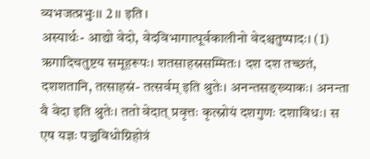व्यभजत्प्रभुः।। 2।। इति।
अस्यार्थः- आद्यो वेदो, वेदविभागात्पूर्वकालीनो वेदश्चतुष्पादः। (1) ऋगादिचतुष्टय समूहरूपः। शतसाहस्रसम्मितः। दश दश तच्छतं, दशशतानि, तत्साहस्रं- तत्सर्वम् इति श्रुतेः। अनन्तसङ्ख्याकः। अनन्ता वै वेदा इति श्रुतेः। ततो वेदात् प्रवृत्तः कृत्स्नोयं दशगुणः दशाविधः। स एष यज्ञः पञ्चविधोग्निहोत्रं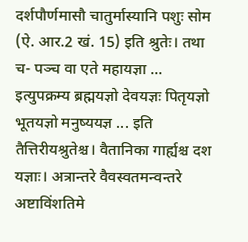दर्शपौर्णमासौ चातुर्मास्यानि पशुः सोम (ऐ. आर.2 खं. 15) इति श्रुतेः। तथा च- पञ्च वा एते महायज्ञा ... इत्युपक्रम्य ब्रह्मयज्ञो देवयज्ञः पितृयज्ञो भूतयज्ञो मनुष्ययज्ञ ... इति तैत्तिरीयश्रुतेश्च। वैतानिका गार्ह्यश्च दश यज्ञाः। अत्रान्तरे वैवस्वतमन्वन्तरे अष्टाविंशतिमे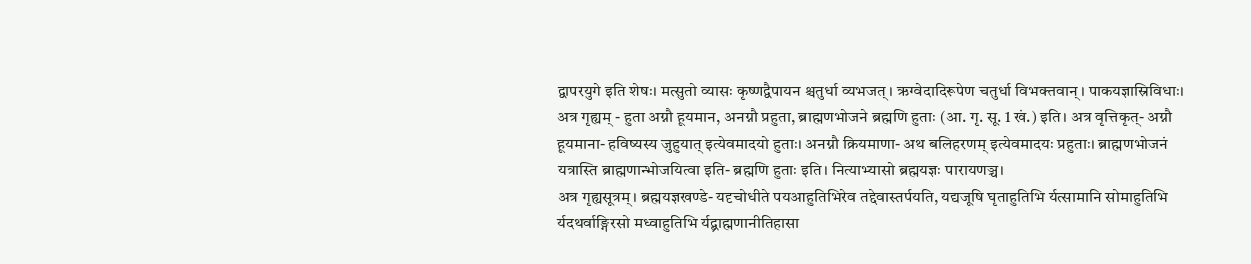द्वापरयुगे इति शेषः। मत्सुतो व्यासः कृष्णद्वैपायन श्चतुर्धा व्यभजत्। ऋग्वेदादिरूपेण चतुर्धा विभक्तवान्। पाकयज्ञास्रिविधाः।
अत्र गृह्यम् - हुता अग्नौ हूयमान, अनग्नौ प्रहुता, ब्राह्मणभोजने ब्रह्मणि हुताः (आ. गृ. सू. 1 खं.) इति। अत्र वृत्तिकृत्- अग्नौ हूयमाना- हविष्यस्य जुहुयात् इत्येवमादयो हुताः। अनग्नौ क्रियमाणा- अथ बलिहरणम् इत्येवमादयः प्रहुताः। ब्राह्मणभोजनं यत्रास्ति ब्राह्मणान्भोजयित्वा इति- ब्रह्मणि हुताः इति। नित्याभ्यासो ब्रह्मयज्ञः पारायणञ्च।
अत्र गृह्यसूत्रम्। ब्रह्मयज्ञखण्डे- यदृचोधीते पयआहुतिभिरेव तद्देवास्तर्पयति, यद्यजूषि घृताहुतिभि र्यत्सामानि सोमाहुतिभि र्यदथर्वाङ्गिरसो मध्वाहुतिभि र्यद्ब्राह्मणानीतिहासा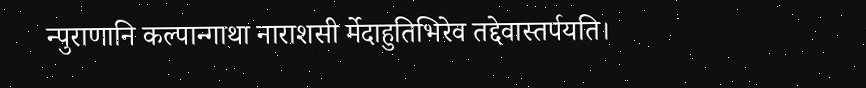न्पुराणानि कल्पान्गाथा नाराशसी र्मेदाहुतिभिरेव तद्देवास्तर्पयति।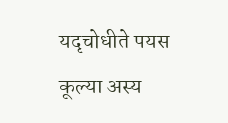यदृचोधीते पयस कूल्या अस्य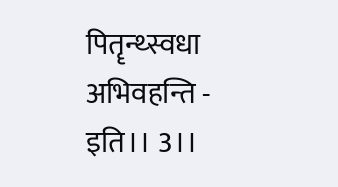पितॄन्थ्स्वधा अभिवहन्ति - इति।। 3।।